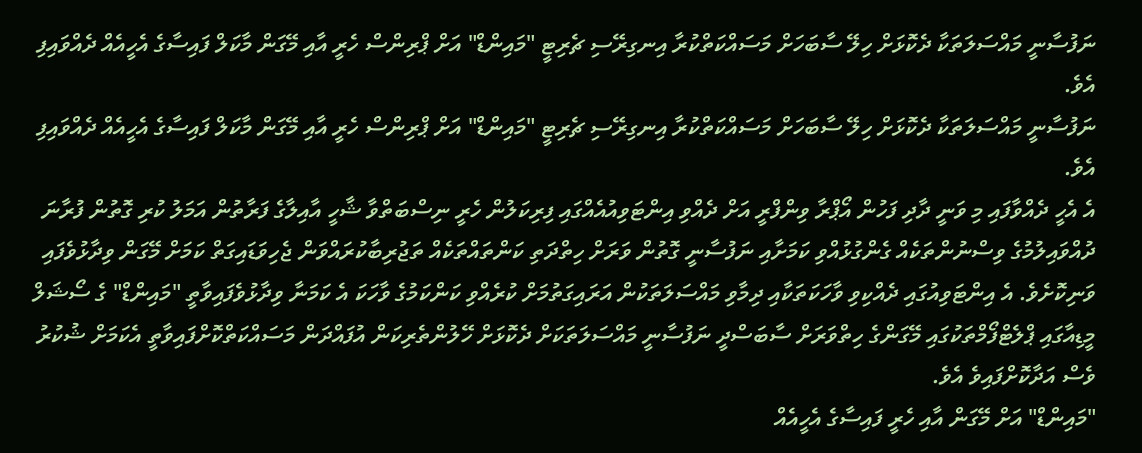ނަފުސާނީ މައްސަލަތަކާ ދެކޮޅަށް ހިލޭ ސާބަހަށް މަސައްކަތްކުރާ އިނގިރޭސި ޗެރިޓީ "މައިންޑް" އަށް ޕްރިންސް ހެރީ އާއި މޭގަން މާކަލް ފައިސާގެ އެހީއެއް ދެއްވައިފި އެވެ.
ނަފުސާނީ މައްސަލަތަކާ ދެކޮޅަށް ހިލޭ ސާބަހަށް މަސައްކަތްކުރާ އިނގިރޭސި ޗެރިޓީ "މައިންޑް" އަށް ޕްރިންސް ހެރީ އާއި މޭގަން މާކަލް ފައިސާގެ އެހީއެއް ދެއްވައިފި އެވެ.
އެ އެހީ ދެއްވާފައި މި ވަނީ ދާދި ފަހުން އޯޕްރާ ވިންފްރީ އަށް ދެއްވި އިންޓަވިއުއެއްގައި ފިރިކަލުން ހެރީ ނިސްބަތްވާ ޝާހީ އާއިލާގެ ފަރާތުން އަމަލު ކުރި ގޮތުން ފުރާނަ ދުއްވައިލުމުގެ ވިސްނުންތަކެއް ގެންގުޅުއްވި ކަމަށާއި ނަފުސާނީ ގޮތުން ވަރަށް ހިތްދަތި ކަންތައްތަކެއް ތަޖުރިބާކުރައްވަން ޖެހިވަޑައިގަތް ކަމަށް މޭގަން ވިދާޅުވެފައި ވަނިކޮށެވެ. އެ އިންޓަވިއުގައި ދެއްކިވި ވާހަކަތަކާއި ދިމާވި މައްސަލަތަކުން އަރައިގަތުމަށް ކުރެއްވި ކަންކަމުގެ ވާހަކަ އެ ކަމަނާ ވިދާޅުވެފައިވާތީ "މައިންޑް" ގެ ސޯޝަލް މީޑިއާގައި ޕްލެޓްފޯމްތަކުގައި މޭގަންގެ ހިތްވަރަށް ސާބަސްދީ ނަފުސާނީ މައްސަލަތަކަށް ދެކޮޅަށް ހޭލުންތެރިކަން އުފައްދަން މަސައްކަތްކޮށްފައިވާތީ އެކަމަށް ޝުކުރު ވެސް އަދާކޮށްފައިވެ އެވެ.
"މައިންޑް" އަށް މޭގަން އާއި ހެރީ ފައިސާގެ އެހީއެއް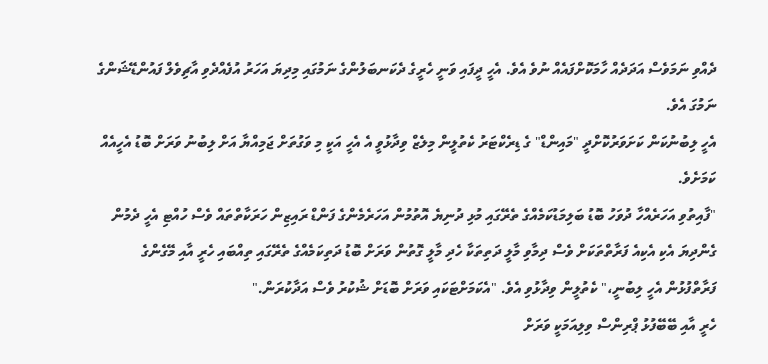ދެއްވި ނަމަވެސް އަދަދެއް ހާމަކޮށްފައެއް ނުވެ އެވެ. އެހީ ދީފައި ވަނީ ހެރީގެ ދެކަނބަލުންގެ ނަމުގައި މިދިޔަ އަހަރު އުފެއްދެވި އާޗިވެލް ފައުންޑޭޝަންގެ ނަމުގަ އެވެ.
އެހީ ލިބުނުކަން ކަށަވަރުކޮށްދީ "މައިންޑް" ގެ ޑިރެކްޓަރު ކެތުލީން މިލެޒް ވިދާޅުވީ އެ އެހީ އަކީ މި ވަގުތަށް ޖަމިއްޔާ އަށް ލިބުނު ވަރަށް ބޮޑު އެހީއެއް ކަމަށެވެ.
"ފާއިތުވި އަހަރެއްހާ ދުވަހު ބޮޑު ބަލިމަޑުކަމެއްގެ ތެރޭގައި މުޅި ދުނިޔެ އޮތުމުން އަހަރެމެންގެ ފަންޑް ރައިޒިން ހަރަކާތްތައް ވެސް ހުއްޓި އެހީ ދެމުން ގެންދިޔަ އެކި އެކިއެ ފަރާތްތަކަށް ވެސް ދިމާވި މާލީ ދަތިތަކާ ހެދި މާލީ ގޮތުން ވަރަށް ބޮޑު ދަތިކަމެއްގެ ތެރޭގައި ތިއްބައި ހެރީ އާއި މޭގެންގެ ފަރާތްފުޅުން އެހީ ލިބުނީ،" ކެތުލީން ވިދާޅުވި އެވެ. "އެކަމަށްޓަކައި ވަރަށް ބޮޑަށް ޝުކުރު ވެސް އަދާކުރަން."
ހެރީ އާއި ބޭބޭފުޅު ޕްރިންސް ވިލިއަމަކީ ވަރަށް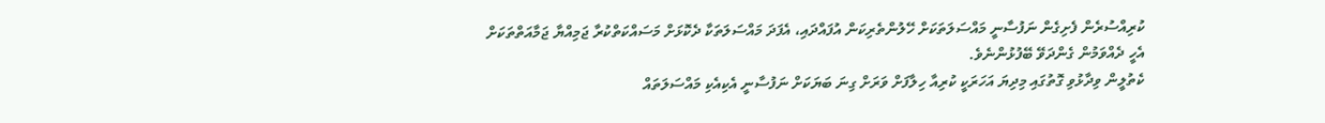ކުރިއްސުރެން ފެށިގެން ނަފުސާނީ މައްސަލަތަކަށް ހޭލުންތެރިކަން އުފައްދައި، އެފަދަ މައްސަލަތަކާ ދެކޮޅަށް މަސައްކަތްކުރާ ޖަމިއްޔާ ޖަމާއަތްތަކަށް އެހީ ދެއްވަމުން ގެންދަވޭ ބޭފުޅުންނެވެ.
ކެތުލީން ވިދާޅުވި ގޮތުގައި މިދިޔަ އަހަރަކީ ކުރިއާ ހިލާފަށް ވަރަށް ގިނަ ބަޔަކަށް ނަފުސާނީ އެކިއެކި މައްސަލަތައް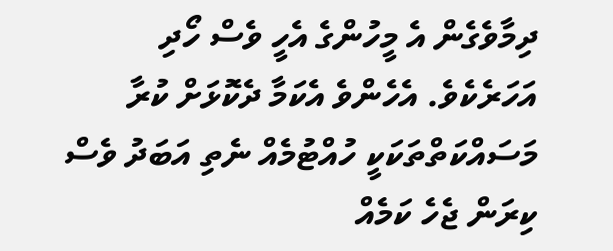ދިމާވެގެން އެ މީހުންގެ އެހީ ވެސް ހޯދި އަހަރެކެވެ. އެހެންވެ އެކަމާ ދެކޮޅަށް ކުރާ މަސައްކަތްތަކަކީ ހުއްޓުމެއް ނެތި އަބަދު ވެސް ކިރަން ޖެހެ ކަމެއް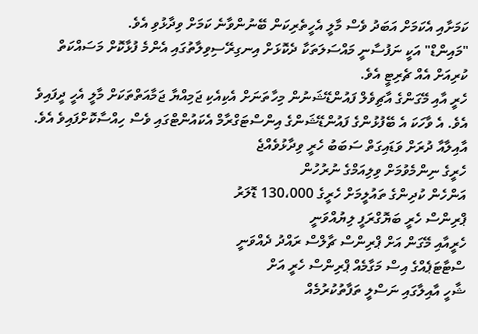ކަމަށާއި އެކަމަށް އަބަދު ވެސް މާލީ އެހީތެރިކަން ބޭނުންވާނެ ކަމަށް ވިދާޅުވި އެވެ.
"މައިންޑް" އަކީ ނަފުސާނީ މައްސަލަތަކާ ދެކޮޅަށް އިނގިރޭސިވިލާތުގައި އެންމެ ފުޅާކޮށް މަސައްކަތް ކުރިއަށް އެއް ޗެރިޓީ އެވެ.
ހެރީ އާއި މޭގަންގެ އާޗިވެލް ފައުންޑޭޝަނުން މިހާތަނަށް އެކިއެކި ޖަމިއްޔާ ޖަމާއަތްތަކަށް މާލީ އެހީ ދީފައިވެ އެވެ. އެ ވާހަކަ އެ ބޭފުޅުންގެ ފައުންޑޭޝަންގެ އިންސްޓަގްރާމް އެކައުންޓްގައި ވެސް ހިއްސާކޮށްފައިވެ އެވެ.
އާއިލާއާ ދުރަށް ވަޑައިގަތް ސަބަބު ހެރީ ވިދާޅުވެއްޖެ
ހެރީގެ ނިންމެވުމަށް ވިލިއަމްގެ ނުރުހުން
އަންހެން ކުދިންގެ ތައުލީމަށް ހެރީގެ 130،000 ޑޮލަރު
ޕްރިންސް ހެރީ ބަޔޮގްރަފީ ލިޔުއްވަނީ
ހެރީއާއި މޭގަން އަށް ޕްރިންސް ޗާލްސް ރައްދު ދެއްވަނީ
ސްޓާޓަޕެއްގެ އިސް މަގާމެއް ޕްރިންސް ހެރީ އަށް
ޝާހީ އާއިލާގައި ނަސްލީ ތަފާތުކުރުމެއް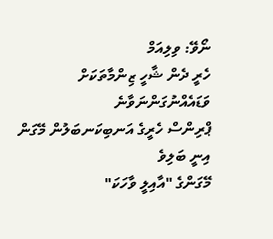ނޯވޭ: ވިލިއަމް
ހެރީ ދެން ޝާހީ ޒިންމާތަކަށް ވަޑައެއްނުގަންނަވާނެ
ޕްރިންސް ހެރީގެ އަނބިކަނބަލުން މޭގަން އިނީ ބަލިވެ
މޭގަންގެ "އާއިލީ ވާހަކަ"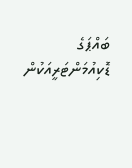ބައްޕަގެ ޑޮކިއުމަންޓަރީއަކުން